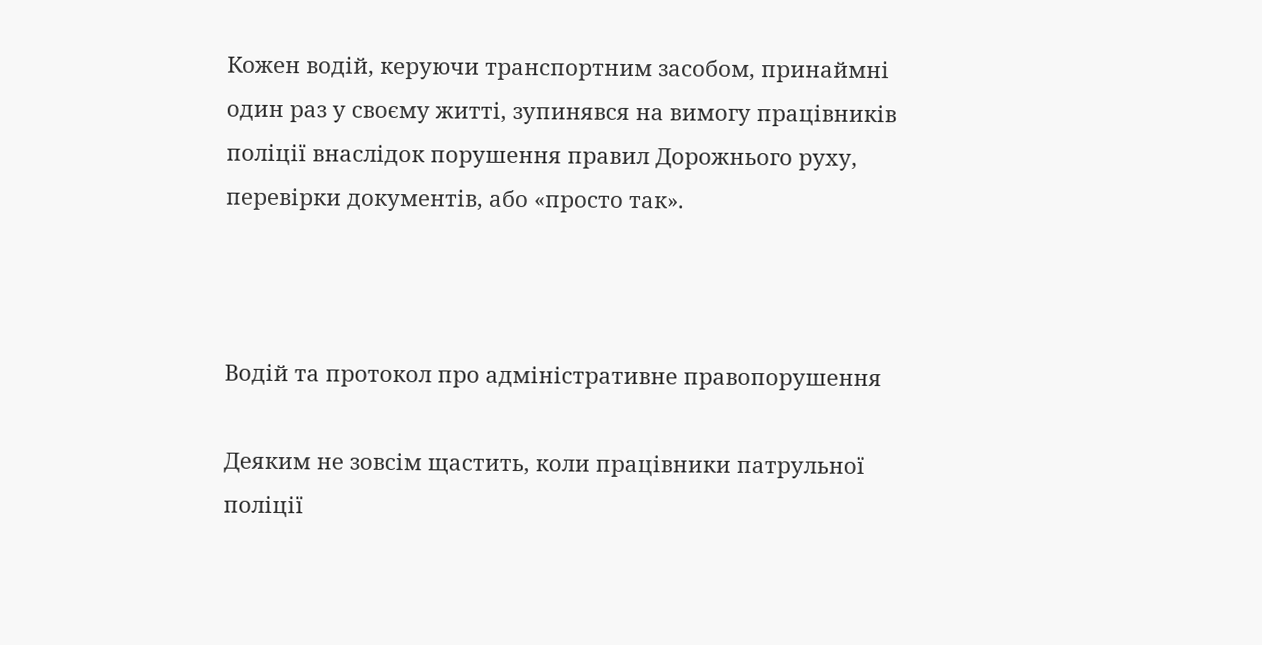Кожен водій, керуючи транспортним засобом, принаймні один раз у своєму житті, зупинявся на вимогу працівників поліції внаслідок порушення правил Дорожнього руху, перевірки документів, або «просто так».



Водій та протокол про адміністративне правопорушення

Деяким не зовсім щастить, коли працівники патрульної поліції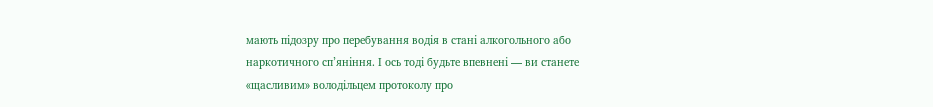мають підозру про перебування водія в стані алкогольного або наркотичного сп’яніння. І ось тоді будьте впевнені — ви станете «щасливим» володільцем протоколу про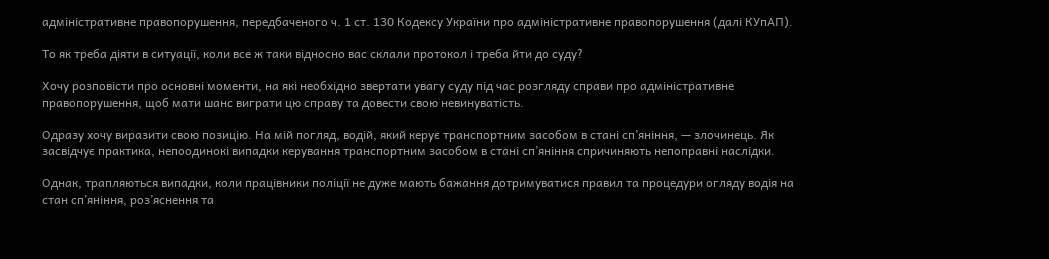адміністративне правопорушення, передбаченого ч. 1 ст. 130 Кодексу України про адміністративне правопорушення (далі КУпАП).

То як треба діяти в ситуації, коли все ж таки відносно вас склали протокол і треба йти до суду?

Хочу розповісти про основні моменти, на які необхідно звертати увагу суду під час розгляду справи про адміністративне правопорушення, щоб мати шанс виграти цю справу та довести свою невинуватість.

Одразу хочу виразити свою позицію. На мій погляд, водій, який керує транспортним засобом в стані сп’яніння, — злочинець. Як засвідчує практика, непоодинокі випадки керування транспортним засобом в стані сп’яніння спричиняють непоправні наслідки.

Однак, трапляються випадки, коли працівники поліції не дуже мають бажання дотримуватися правил та процедури огляду водія на стан сп’яніння, роз’яснення та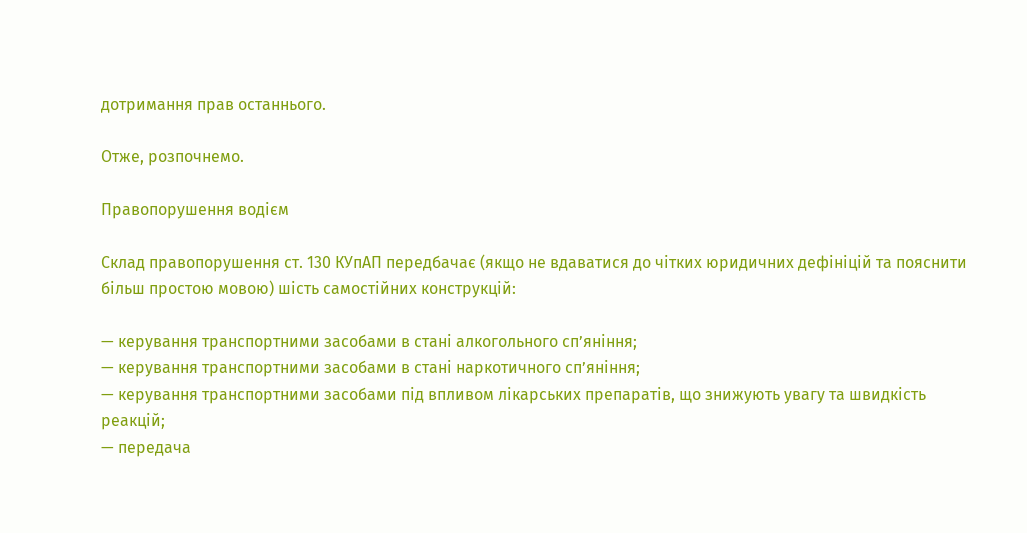дотримання прав останнього.

Отже, розпочнемо.

Правопорушення водієм

Склад правопорушення ст. 130 КУпАП передбачає (якщо не вдаватися до чітких юридичних дефініцій та пояснити більш простою мовою) шість самостійних конструкцій:

— керування транспортними засобами в стані алкогольного сп’яніння;
— керування транспортними засобами в стані наркотичного сп’яніння;
— керування транспортними засобами під впливом лікарських препаратів, що знижують увагу та швидкість реакцій;
— передача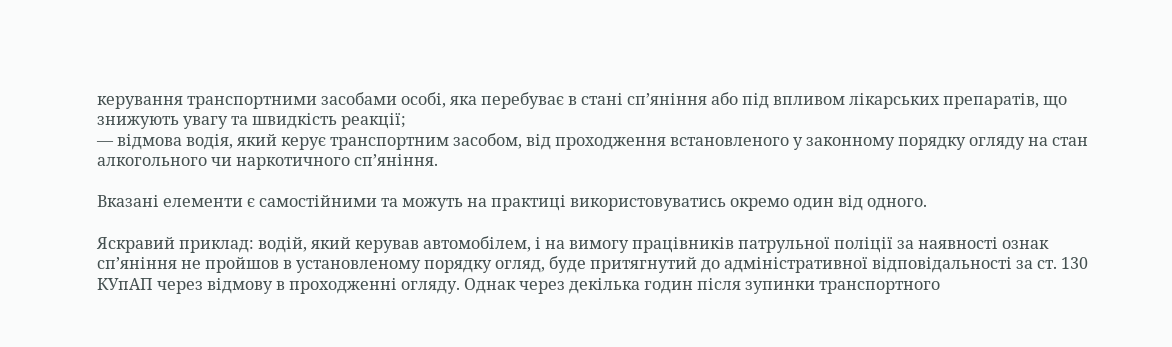керування транспортними засобами особі, яка перебуває в стані сп’яніння або під впливом лікарських препаратів, що знижують увагу та швидкість реакції;
— відмова водія, який керує транспортним засобом, від проходження встановленого у законному порядку огляду на стан алкогольного чи наркотичного сп’яніння.

Вказані елементи є самостійними та можуть на практиці використовуватись окремо один від одного.

Яскравий приклад: водій, який керував автомобілем, і на вимогу працівників патрульної поліції за наявності ознак сп’яніння не пройшов в установленому порядку огляд, буде притягнутий до адміністративної відповідальності за ст. 130 КУпАП через відмову в проходженні огляду. Однак через декілька годин після зупинки транспортного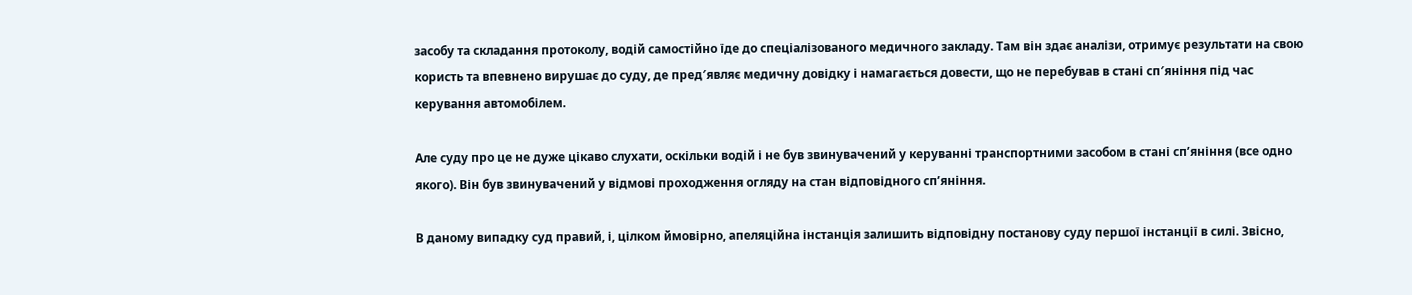засобу та складання протоколу, водій самостійно їде до спеціалізованого медичного закладу. Там він здає аналізи, отримує результати на свою користь та впевнено вирушає до суду, де пред′являє медичну довідку і намагається довести, що не перебував в стані сп′яніння під час керування автомобілем.

Але суду про це не дуже цікаво слухати, оскільки водій і не був звинувачений у керуванні транспортними засобом в стані сп’яніння (все одно якого). Він був звинувачений у відмові проходження огляду на стан відповідного сп’яніння.

В даному випадку суд правий, і, цілком ймовірно, апеляційна інстанція залишить відповідну постанову суду першої інстанції в силі. Звісно,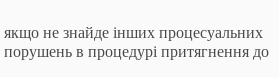якщо не знайде інших процесуальних порушень в процедурі притягнення до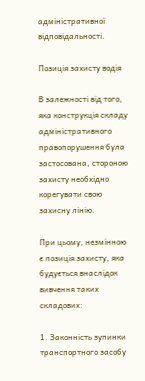адміністративної відповідальності.

Позиція захисту водія

В залежності від того, яка конструкція складу адміністративного правопорушення була застосована, стороною захисту необхідно корегувати свою захисну лінію.

При цьому, незмінною є позиція захисту, яка будується внаслідок вивчення таких складових:

1. Законність зупинки транспортного засобу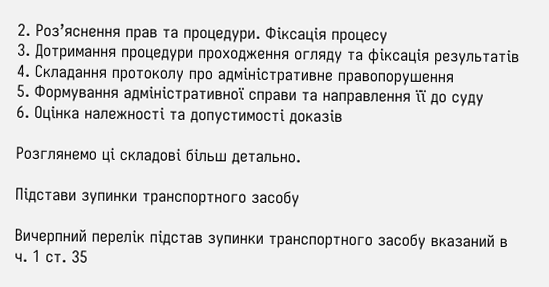2. Роз’яснення прав та процедури. Фіксація процесу
3. Дотримання процедури проходження огляду та фіксація результатів
4. Складання протоколу про адміністративне правопорушення
5. Формування адміністративної справи та направлення її до суду
6. Оцінка належності та допустимості доказів

Розглянемо ці складові більш детально.

Підстави зупинки транспортного засобу

Вичерпний перелік підстав зупинки транспортного засобу вказаний в ч. 1 ст. 35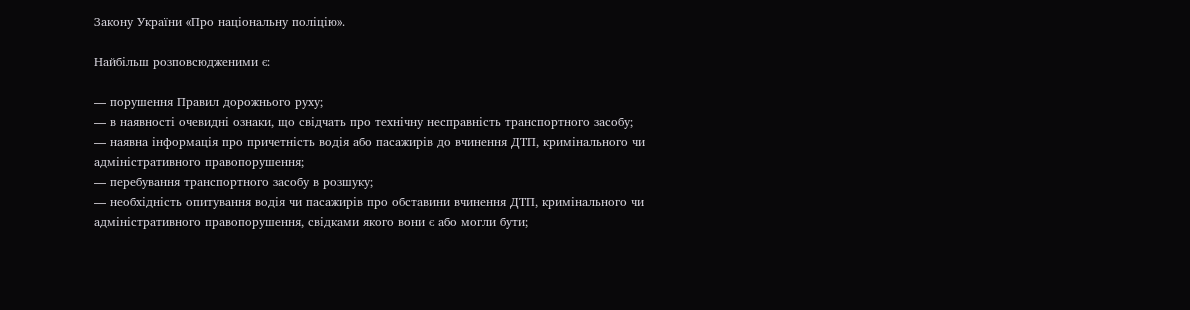Закону України «Про національну поліцію».

Найбільш розповсюдженими є:

— порушення Правил дорожнього руху;
— в наявності очевидні ознаки, що свідчать про технічну несправність транспортного засобу;
— наявна інформація про причетність водія або пасажирів до вчинення ДТП, кримінального чи адміністративного правопорушення;
— перебування транспортного засобу в розшуку;
— необхідність опитування водія чи пасажирів про обставини вчинення ДТП, кримінального чи адміністративного правопорушення, свідками якого вони є або могли бути;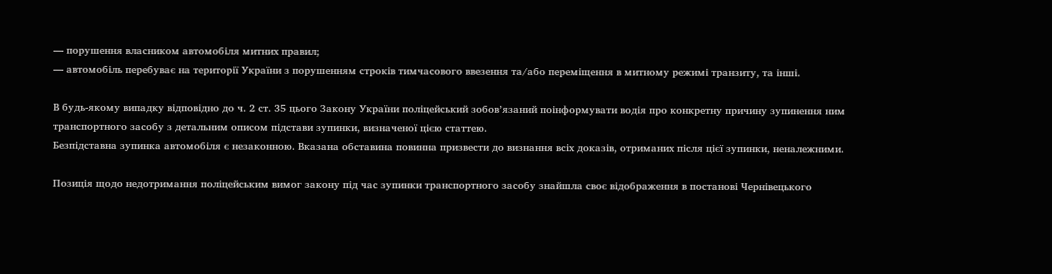— порушення власником автомобіля митних правил;
— автомобіль перебуває на території України з порушенням строків тимчасового ввезення та/або переміщення в митному режимі транзиту, та інші.

В будь-якому випадку відповідно до ч. 2 ст. 35 цього Закону України поліцейський зобов’язаний поінформувати водія про конкретну причину зупинення ним транспортного засобу з детальним описом підстави зупинки, визначеної цією статтею.
Безпідставна зупинка автомобіля є незаконною. Вказана обставина повинна призвести до визнання всіх доказів, отриманих після цієї зупинки, неналежними.

Позиція щодо недотримання поліцейським вимог закону під час зупинки транспортного засобу знайшла своє відображення в постанові Чернівецького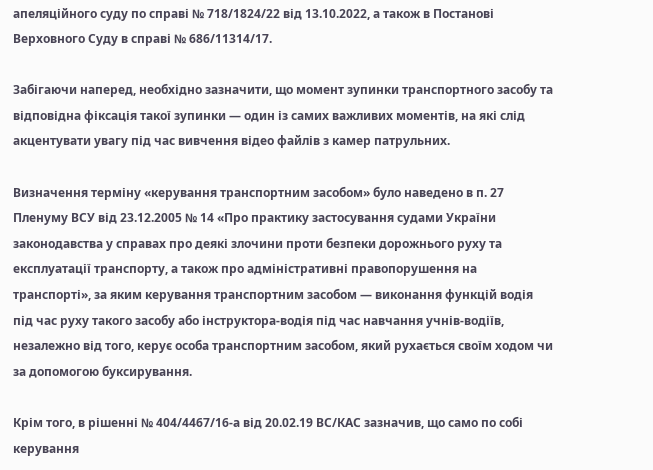апеляційного суду по справі № 718/1824/22 від 13.10.2022, а також в Постанові Верховного Суду в справі № 686/11314/17.

Забігаючи наперед, необхідно зазначити, що момент зупинки транспортного засобу та відповідна фіксація такої зупинки — один із самих важливих моментів, на які слід акцентувати увагу під час вивчення відео файлів з камер патрульних.

Визначення терміну «керування транспортним засобом» було наведено в п. 27 Пленуму ВСУ від 23.12.2005 № 14 «Про практику застосування судами України законодавства у справах про деякі злочини проти безпеки дорожнього руху та експлуатації транспорту, а також про адміністративні правопорушення на транспорті», за яким керування транспортним засобом — виконання функцій водія під час руху такого засобу або інструктора-водія під час навчання учнів-водіїв, незалежно від того, керує особа транспортним засобом, який рухається своїм ходом чи за допомогою буксирування.

Крім того, в рішенні № 404/4467/16-а від 20.02.19 ВС/КАС зазначив, що само по собі керування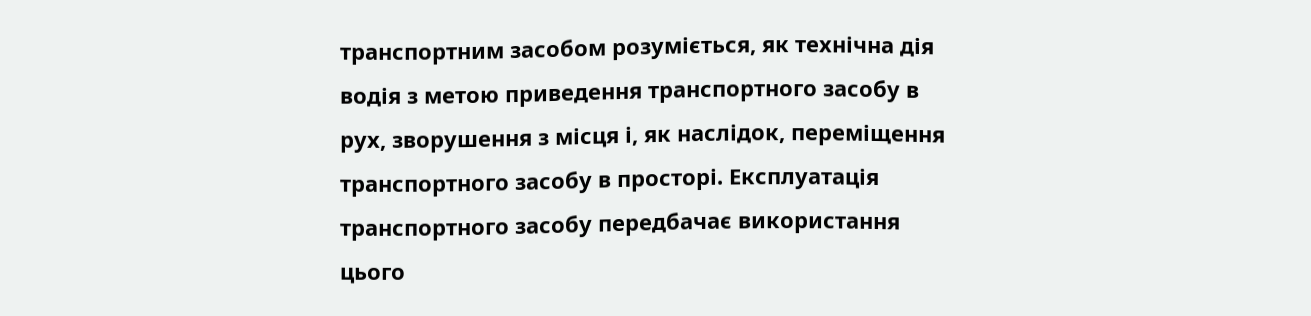транспортним засобом розуміється, як технічна дія водія з метою приведення транспортного засобу в рух, зворушення з місця і, як наслідок, переміщення транспортного засобу в просторі. Експлуатація транспортного засобу передбачає використання цього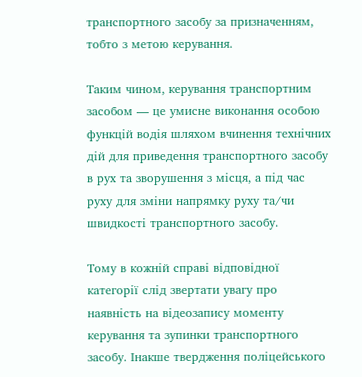транспортного засобу за призначенням, тобто з метою керування.

Таким чином, керування транспортним засобом — це умисне виконання особою функцій водія шляхом вчинення технічних дій для приведення транспортного засобу в рух та зворушення з місця, а під час руху для зміни напрямку руху та/чи швидкості транспортного засобу.

Тому в кожній справі відповідної категорії слід звертати увагу про наявність на відеозапису моменту керування та зупинки транспортного засобу. Інакше твердження поліцейського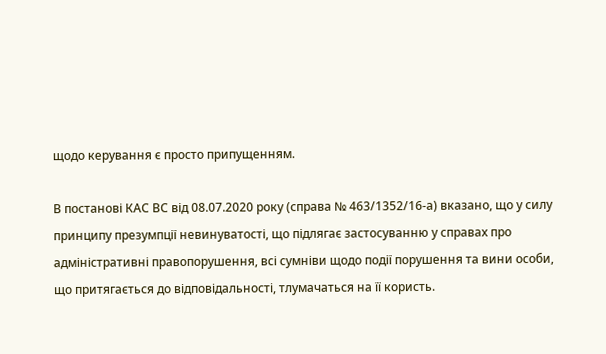щодо керування є просто припущенням.

В постанові КАС ВС від 08.07.2020 року (справа № 463/1352/16-а) вказано, що у силу принципу презумпції невинуватості, що підлягає застосуванню у справах про адміністративні правопорушення, всі сумніви щодо події порушення та вини особи, що притягається до відповідальності, тлумачаться на її користь.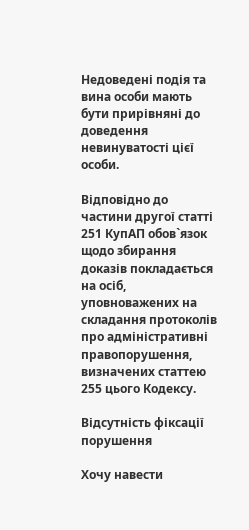Недоведені подія та вина особи мають бути прирівняні до доведення невинуватості цієї особи.

Відповідно до частини другої статті 251 КупАП обов`язок щодо збирання доказів покладається на осіб, уповноважених на складання протоколів про адміністративні правопорушення, визначених статтею 255 цього Кодексу.

Відсутність фіксації порушення

Хочу навести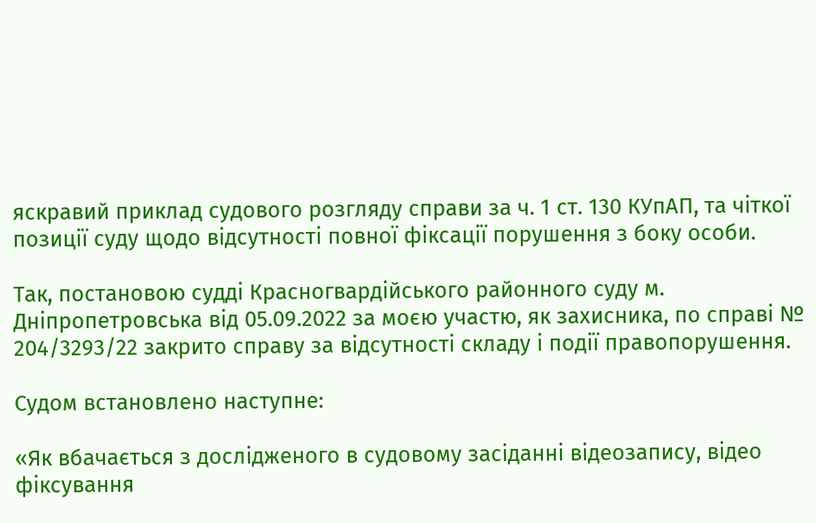яскравий приклад судового розгляду справи за ч. 1 ст. 130 КУпАП, та чіткої позиції суду щодо відсутності повної фіксації порушення з боку особи.

Так, постановою судді Красногвардійського районного суду м. Дніпропетровська від 05.09.2022 за моєю участю, як захисника, по справі № 204/3293/22 закрито справу за відсутності складу і події правопорушення.

Судом встановлено наступне:

«Як вбачається з дослідженого в судовому засіданні відеозапису, відео фіксування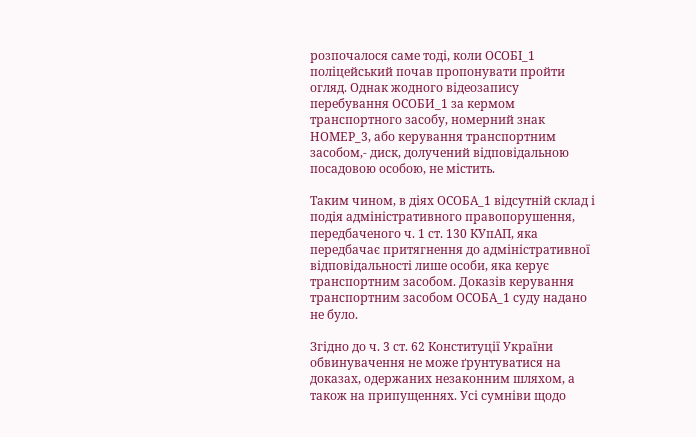розпочалося саме тоді, коли ОСОБІ_1 поліцейський почав пропонувати пройти огляд. Однак жодного відеозапису перебування ОСОБИ_1 за кермом транспортного засобу, номерний знак НОМЕР_3, або керування транспортним засобом,- диск, долучений відповідальною посадовою особою, не містить.

Таким чином, в діях ОСОБА_1 відсутній склад і подія адміністративного правопорушення, передбаченого ч. 1 ст. 130 КУпАП, яка передбачає притягнення до адміністративної відповідальності лише особи, яка керує транспортним засобом. Доказів керування транспортним засобом ОСОБА_1 суду надано не було.

Згідно до ч. 3 ст. 62 Конституції України обвинувачення не може ґрунтуватися на доказах, одержаних незаконним шляхом, а також на припущеннях. Усі сумніви щодо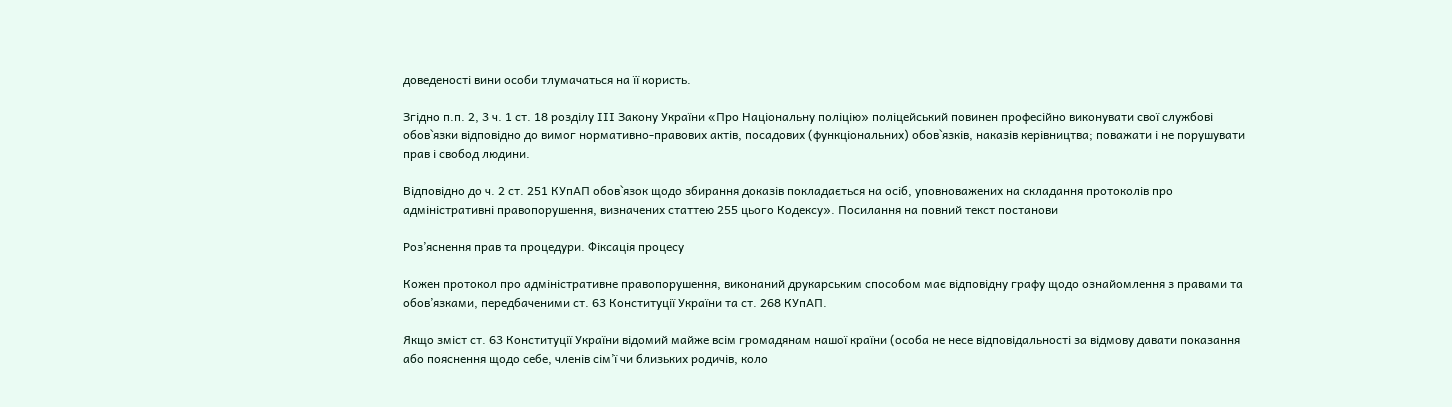доведеності вини особи тлумачаться на її користь.

Згідно п.п. 2, 3 ч. 1 ст. 18 розділу ІІІ Закону України «Про Національну поліцію» поліцейський повинен професійно виконувати свої службові обов`язки відповідно до вимог нормативно-правових актів, посадових (функціональних) обов`язків, наказів керівництва; поважати і не порушувати прав і свобод людини.

Відповідно до ч. 2 ст. 251 КУпАП обов`язок щодо збирання доказів покладається на осіб, уповноважених на складання протоколів про адміністративні правопорушення, визначених статтею 255 цього Кодексу». Посилання на повний текст постанови

Роз’яснення прав та процедури. Фіксація процесу

Кожен протокол про адміністративне правопорушення, виконаний друкарським способом має відповідну графу щодо ознайомлення з правами та обов’язками, передбаченими ст. 63 Конституції України та ст. 268 КУпАП.

Якщо зміст ст. 63 Конституції України відомий майже всім громадянам нашої країни (особа не несе відповідальності за відмову давати показання або пояснення щодо себе, членів сім’ї чи близьких родичів, коло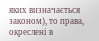яких визначається законом), то права, окреслені в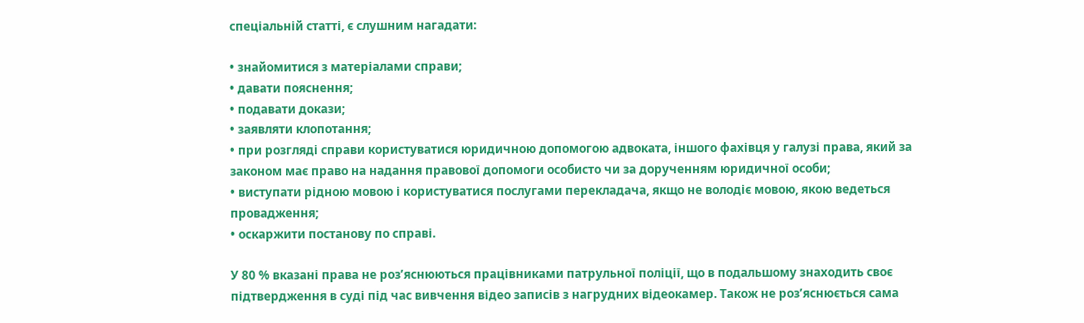спеціальній статті, є слушним нагадати:

• знайомитися з матеріалами справи;
• давати пояснення;
• подавати докази;
• заявляти клопотання;
• при розгляді справи користуватися юридичною допомогою адвоката, іншого фахівця у галузі права, який за законом має право на надання правової допомоги особисто чи за дорученням юридичної особи;
• виступати рідною мовою і користуватися послугами перекладача, якщо не володіє мовою, якою ведеться провадження;
• оскаржити постанову по справі.

У 80 % вказані права не роз’яснюються працівниками патрульної поліції, що в подальшому знаходить своє підтвердження в суді під час вивчення відео записів з нагрудних відеокамер. Також не роз’яснюється сама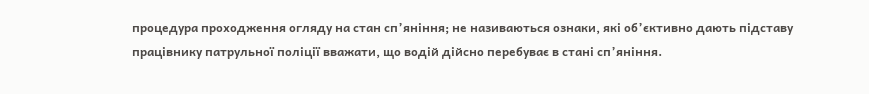процедура проходження огляду на стан сп’яніння; не називаються ознаки, які об’єктивно дають підставу працівнику патрульної поліції вважати, що водій дійсно перебуває в стані сп’яніння.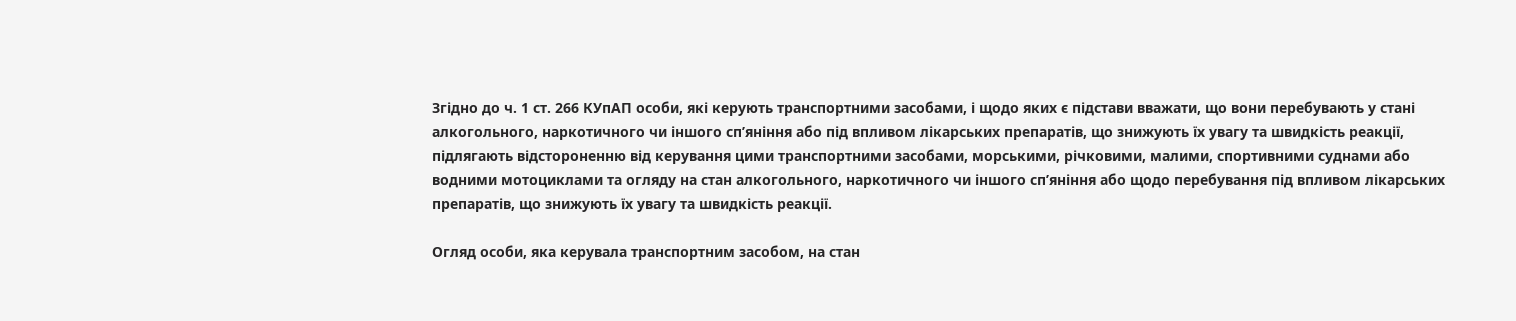Згідно до ч. 1 ст. 266 КУпАП особи, які керують транспортними засобами, і щодо яких є підстави вважати, що вони перебувають у стані алкогольного, наркотичного чи іншого сп’яніння або під впливом лікарських препаратів, що знижують їх увагу та швидкість реакції, підлягають відстороненню від керування цими транспортними засобами, морськими, річковими, малими, спортивними суднами або водними мотоциклами та огляду на стан алкогольного, наркотичного чи іншого сп’яніння або щодо перебування під впливом лікарських препаратів, що знижують їх увагу та швидкість реакції.

Огляд особи, яка керувала транспортним засобом, на стан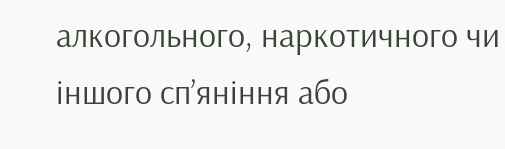алкогольного, наркотичного чи іншого сп’яніння або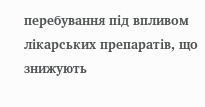перебування під впливом лікарських препаратів, що знижують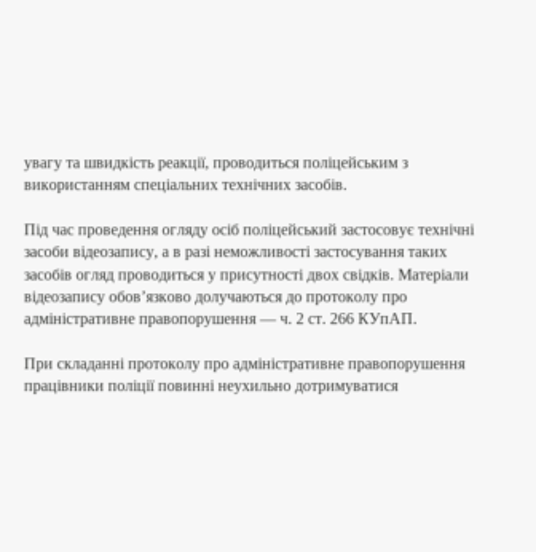увагу та швидкість реакції, проводиться поліцейським з використанням спеціальних технічних засобів.

Під час проведення огляду осіб поліцейський застосовує технічні засоби відеозапису, а в разі неможливості застосування таких засобів огляд проводиться у присутності двох свідків. Матеріали відеозапису обов’язково долучаються до протоколу про адміністративне правопорушення — ч. 2 ст. 266 КУпАП.

При складанні протоколу про адміністративне правопорушення працівники поліції повинні неухильно дотримуватися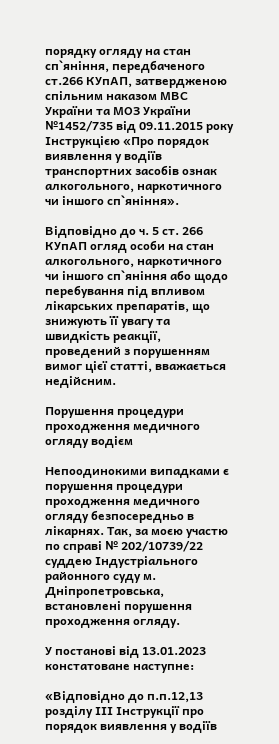порядку огляду на стан сп`яніння, передбаченого ст.266 КУпАП, затвердженою спільним наказом МВС України та МОЗ України №1452/735 від 09.11.2015 року Інструкцією «Про порядок виявлення у водіїв транспортних засобів ознак алкогольного, наркотичного чи іншого сп`яніння».

Відповідно до ч. 5 ст. 266 КУпАП огляд особи на стан алкогольного, наркотичного чи іншого сп`яніння або щодо перебування під впливом лікарських препаратів, що знижують її увагу та швидкість реакції, проведений з порушенням вимог цієї статті, вважається недійсним.

Порушення процедури проходження медичного огляду водієм

Непоодинокими випадками є порушення процедури проходження медичного огляду безпосередньо в лікарнях. Так, за моєю участю по справі № 202/10739/22 суддею Індустріального районного суду м. Дніпропетровська, встановлені порушення проходження огляду.

У постанові від 13.01.2023 констатоване наступне:

«Відповідно до п.п.12,13 розділу ІІІ Інструкції про порядок виявлення у водіїв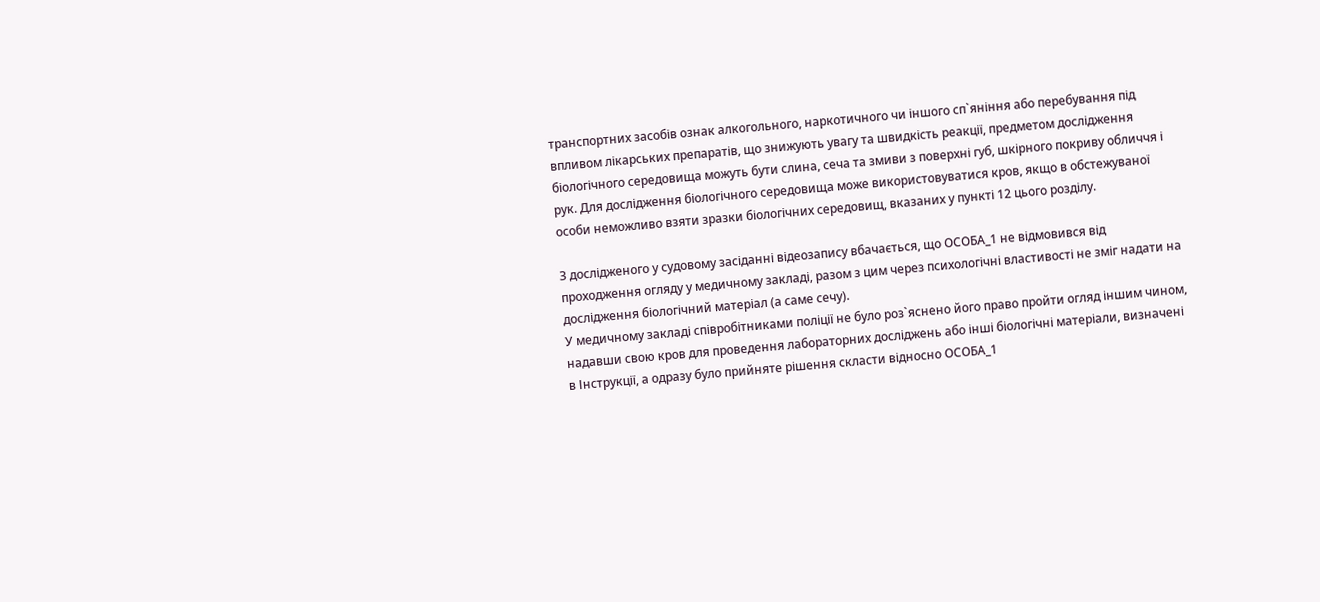транспортних засобів ознак алкогольного, наркотичного чи іншого сп`яніння або перебування під впливом лікарських препаратів, що знижують увагу та швидкість реакції, предметом дослідження біологічного середовища можуть бути слина, сеча та змиви з поверхні губ, шкірного покриву обличчя і рук. Для дослідження біологічного середовища може використовуватися кров, якщо в обстежуваної особи неможливо взяти зразки біологічних середовищ, вказаних у пункті 12 цього розділу.

З дослідженого у судовому засіданні відеозапису вбачається, що ОСОБА_1 не відмовився від проходження огляду у медичному закладі, разом з цим через психологічні властивості не зміг надати на дослідження біологічний матеріал (а саме сечу).
У медичному закладі співробітниками поліції не було роз`яснено його право пройти огляд іншим чином, надавши свою кров для проведення лабораторних досліджень або інші біологічні матеріали, визначені в Інструкції, а одразу було прийняте рішення скласти відносно ОСОБА_1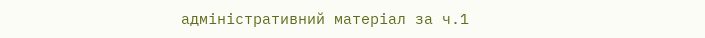адміністративний матеріал за ч.1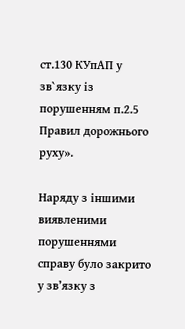ст.130 КУпАП у зв`язку із порушенням п.2.5 Правил дорожнього руху».

Наряду з іншими виявленими порушеннями справу було закрито у зв’язку з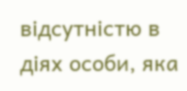відсутністю в діях особи, яка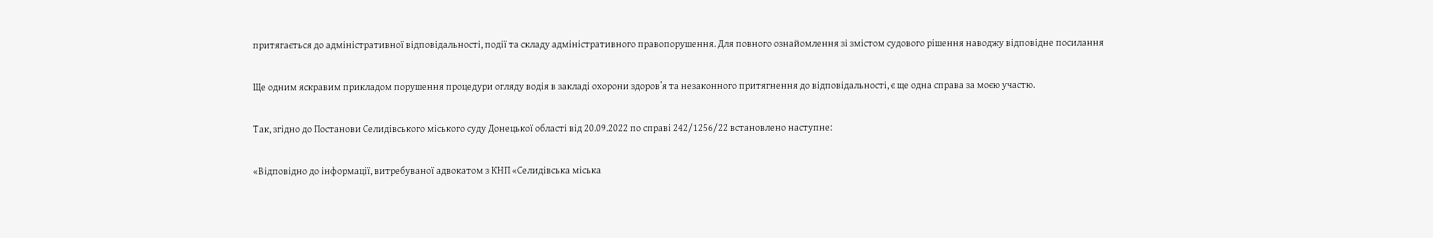притягається до адміністративної відповідальності, події та складу адміністративного правопорушення. Для повного ознайомлення зі змістом судового рішення наводжу відповідне посилання

Ще одним яскравим прикладом порушення процедури огляду водія в закладі охорони здоров’я та незаконного притягнення до відповідальності, є ще одна справа за моєю участю.

Так, згідно до Постанови Селидівського міського суду Донецької області від 20.09.2022 по справі 242/1256/22 встановлено наступне:

«Відповідно до інформації, витребуваної адвокатом з КНП «Селидівська міська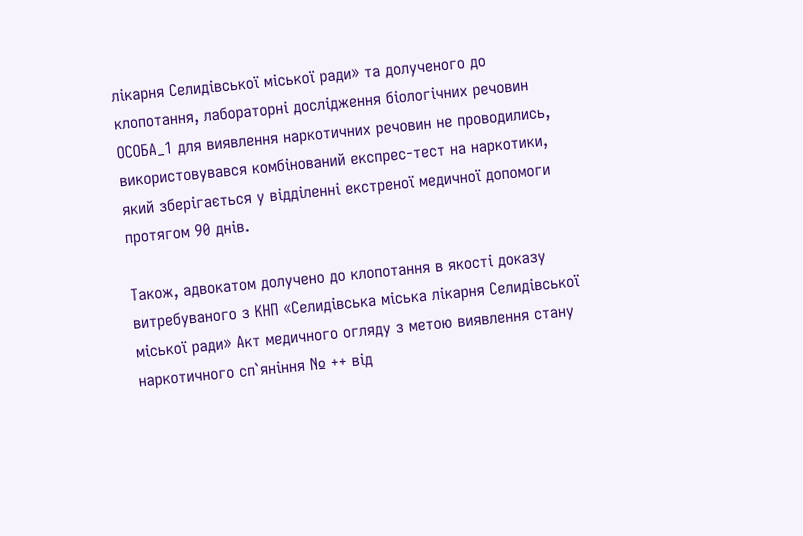лікарня Селидівської міської ради» та долученого до клопотання, лабораторні дослідження біологічних речовин ОСОБА_1 для виявлення наркотичних речовин не проводились, використовувався комбінований експрес-тест на наркотики, який зберігається у відділенні екстреної медичної допомоги протягом 90 днів.

Також, адвокатом долучено до клопотання в якості доказу витребуваного з КНП «Селидівська міська лікарня Селидівської міської ради» Акт медичного огляду з метою виявлення стану наркотичного сп`яніння № ++ від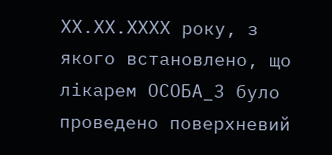ХХ.ХХ.ХХХХ року, з якого встановлено, що лікарем ОСОБА_3 було проведено поверхневий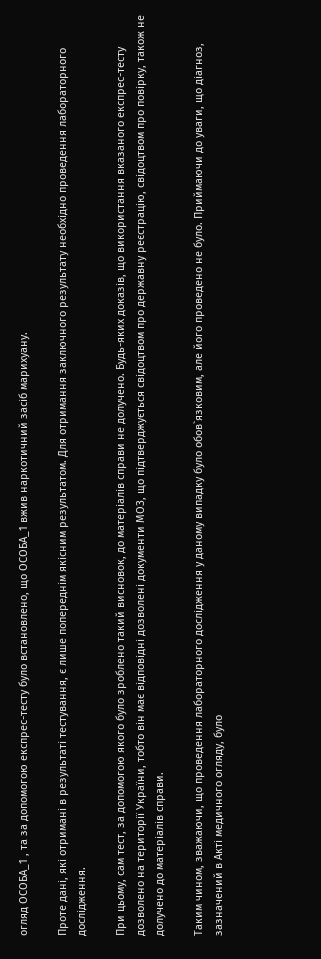огляд ОСОБА_1 , та за допомогою експрес-тесту було встановлено, що ОСОБА_1 вжив наркотичний засіб марихуану.

Проте дані, які отримані в результаті тестування, є лише попереднім якісним результатом. Для отримання заключного результату необхідно проведення лабораторного дослідження.

При цьому, сам тест, за допомогою якого було зроблено такий висновок, до матеріалів справи не долучено. Будь-яких доказів, що використання вказаного експрес-тесту дозволено на території України, тобто він має відповідні дозволені документи МОЗ, що підтверджується свідоцтвом про державну реєстрацію, свідоцтвом про повірку, також не долучено до матеріалів справи.

Таким чином, зважаючи, що проведення лабораторного дослідження у даному випадку було обов`язковим, але його проведено не було. Приймаючи до уваги, що діагноз, зазначений в Акті медичного огляду, було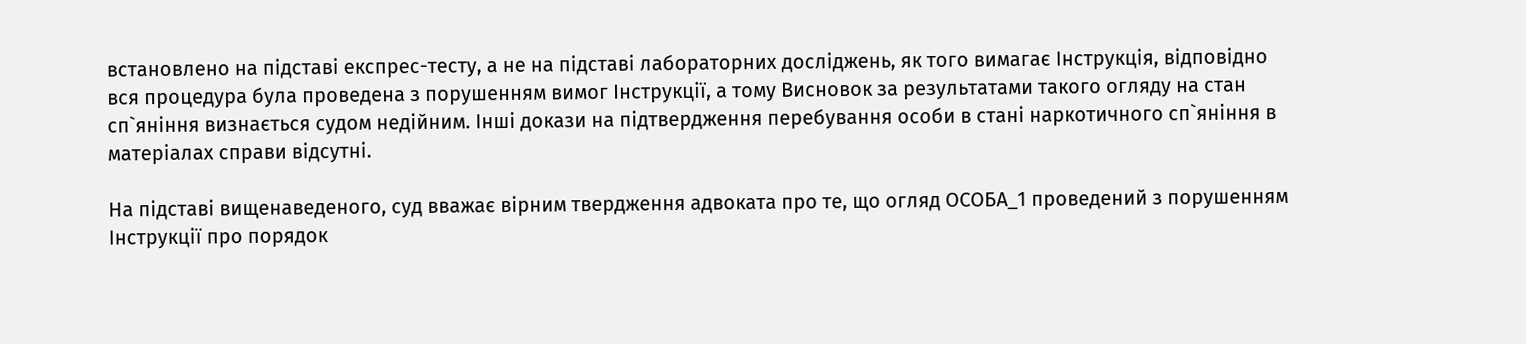встановлено на підставі експрес-тесту, а не на підставі лабораторних досліджень, як того вимагає Інструкція, відповідно вся процедура була проведена з порушенням вимог Інструкції, а тому Висновок за результатами такого огляду на стан сп`яніння визнається судом недійним. Інші докази на підтвердження перебування особи в стані наркотичного сп`яніння в матеріалах справи відсутні.

На підставі вищенаведеного, суд вважає вірним твердження адвоката про те, що огляд ОСОБА_1 проведений з порушенням Інструкції про порядок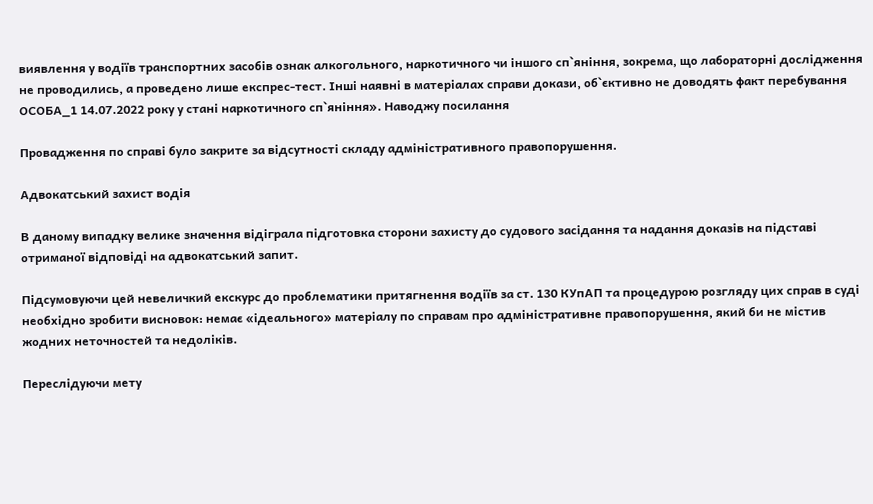виявлення у водіїв транспортних засобів ознак алкогольного, наркотичного чи іншого сп`яніння, зокрема, що лабораторні дослідження не проводились, а проведено лише експрес-тест. Інші наявні в матеріалах справи докази, об`єктивно не доводять факт перебування ОСОБА_1 14.07.2022 року у стані наркотичного сп`яніння». Наводжу посилання

Провадження по справі було закрите за відсутності складу адміністративного правопорушення.

Адвокатський захист водія

В даному випадку велике значення відіграла підготовка сторони захисту до судового засідання та надання доказів на підставі отриманої відповіді на адвокатський запит.

Підсумовуючи цей невеличкий екскурс до проблематики притягнення водіїв за ст. 130 КУпАП та процедурою розгляду цих справ в суді необхідно зробити висновок: немає «ідеального» матеріалу по справам про адміністративне правопорушення, який би не містив жодних неточностей та недоліків.

Переслідуючи мету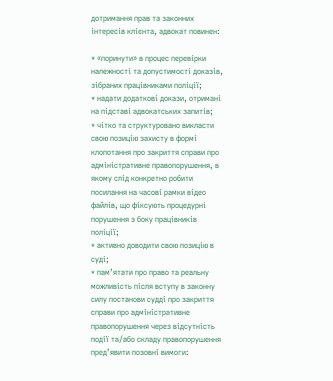дотримання прав та законних інтересів клієнта, адвокат повинен:

* «поринути» в процес перевірки належності та допустимості доказів, зібраних працівниками поліції;
* надати додаткові докази, отримані на підставі адвокатських запитів;
* чітко та структуровано викласти свою позицію захисту в формі клопотання про закриття справи про адміністративне правопорушення, в якому слід конкретно робити посилання на часові рамки відео файлів, що фіксують процедурні порушення з боку працівників поліції;
* активно доводити свою позицію в суді;
* пам’ятати про право та реальну можливість після вступу в законну силу постанови судді про закриття справи про адміністративне правопорушення через відсутність події та/або складу правопорушення пред’явити позовні вимоги: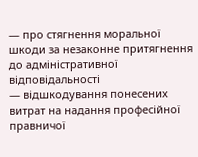— про стягнення моральної шкоди за незаконне притягнення до адміністративної відповідальності
— відшкодування понесених витрат на надання професійної правничої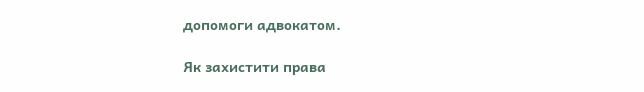допомоги адвокатом.

Як захистити права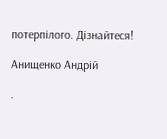потерпілого. Дізнайтеся!

Анищенко Андрій

.